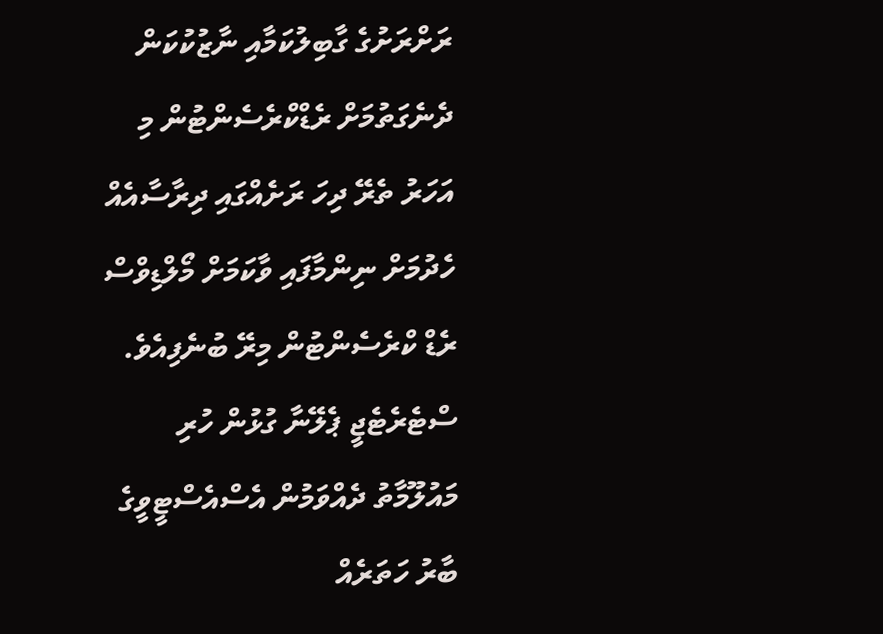ރަށްރަށުގެ ގާބިލުކަމާއި ނާޒުކުކަން ދެނެގަތުމަށް ރެޑްކްރެސެންޓުން މި އަހަރު ތެރޭ ދިހަ ރަށެއްގައި ދިރާސާއެއް ހެދުމަށް ނިންމާފައި ވާކަމަށް މޯލްޑިވްސް ރެޑް ކްރެސެންޓުން މިރޭ ބުނެފިއެވެ.
ސްޓެރެޓެޖީ ޕެލޭނާ ގުޅުން ހުރި މައުލޫމާތު ދެއްވަމުން އެސްއެސްޓީވީގެ ބާރު ހަތަރެއް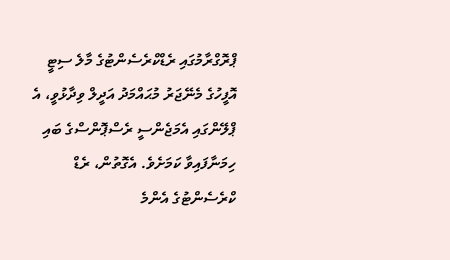ޕްރޮގްރާމުގައި ރެޑްކްރެސެންޓުގެ މާލެ ސިޓީ އޮފީހުގެ މެނޭޖަރު މުޙައްމަދު އަދީލް ވިދާޅުވީ، އެ ޕްލޭންގައި އެމަޖެންސީ ރެސްޕޮންސްގެ ބައި ހިމަނާފައިވާ ކަމަށެވެ. އެގޮތުން، ރެޑް ކްރެސެންޓުގެ އެންމެ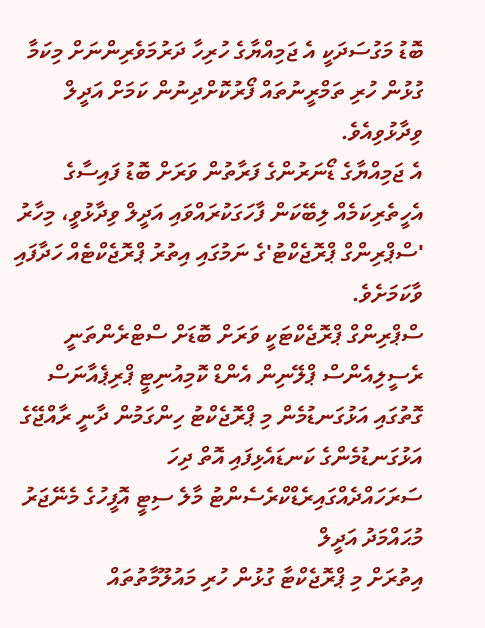ބޮޑު މަގުސަދަކީ އެ ޖަމިއްޔާގެ ހުރިހާ ދަރުމަވެރިންނަށް މިކަމާ ގުޅުން ހުރި ތަމްރީނުތައް ފޯރުކޮށްދިނުން ކަމަށް އަދީލް ވިދާޅުވިއެވެ.
އެ ޖަމިއްޔާގެ ޑޯނަރުންގެ ފަރާތުން ވަރަށް ބޮޑު ފައިސާގެ އެހީތެރިކަމެއް ލިބޭކަން ފާހަގަކުރައްވައި އަދީލް ވިދާޅުވީ، މިހާރު 'ސްޕްރިންގް ޕްރޮޖެކްޓު'ގެ ނަމުގައި އިތުރު ޕްރޮޖެކްޓެއް ހަދާފައި ވާކަމަށެވެ.
ސްޕްރިންގް ޕްރޮޖެކްޓަކީ ވަރަށް ބޮޑަށް ސްޓްރެންތަނީ ރެސީލިއެންސް ޕްލޭނިން އެންޑް ކޮމިއުނިޓީ ޕްރިޕެއާނަސް ގޮތުގައި އަޅުގަނޑުމެން މި ޕްރޮޖެކްޓު ހިންގަމުން ދާނީ ރާއްޖޭގެ އަޅުގަނޑުމެންގެ ކަނޑައެޅިފައި އޮތް ދިހަ ސަރަހައްދެއްގައިރެޑްކްރެސެންޓު މާލެ ސިޓީ އޮފީހުގެ މެނޭޖަރު މުޙައްމަދު އަދީލް
އިތުރަށް މި ޕްރޮޖެކްޓާ ގުޅުން ހުރި މައުލޫމާތުތައް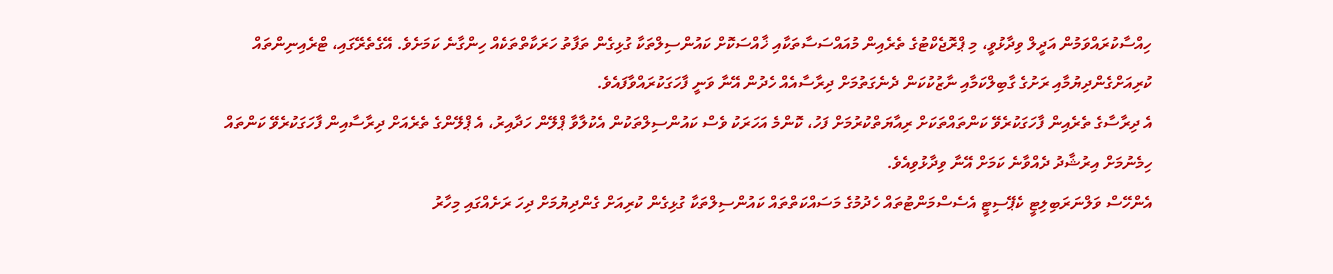ހިއްސާކުރައްވަމުން އަދީލް ވިދާޅުވީ، މި ޕްރޮޖެކްޓުގެ ތެރެއިން މުއައްސަސާތަކާއި ޚާއްސަކޮށް ކައުންސިލްތަކާ ގުޅިގެން ތަފާތު ހަރަކާތްތަކެއް ހިންގާނެ ކަމަށެވެ. އޭގެތެރޭގައި، ޓްރެއިނިންތައް ކުރިއަށްގެންދިޔުމާއި ރަށުގެ ގާބިލްކަމާއި ނާޒުކުކަން ދެނެގަތުމަށް ދިރާސާއެއް ހެދުން އޭނާ ވަނީ ފާހަގަކުރައްވާފައެވެ.
އެ ދިރާސާގެ ތެރެއިން ފާހަގަކުރެވޭ ކަންތައްތަކަށް ރިއާޔަތްކުރުމަށް ފަހު، ކޮންމެ އަހަރަކު ވެސް ކައުންސިލްތަކުން އެކުލާވާ ޕްލޭން ހަދާއިރު، އެ ޕްލޭންގެ ތެރެއަށް ދިރާސާއިން ފާހަގަކުރެވޭ ކަންތައް ހިމެނުމަށް އިރުޝާދު ދެއްވާނެ ކަމަށް އޭނާ ވިދާޅުވިއެވެ.
އެންހޭސް ވަލްނަރަބިލިޓީ ކެޕޭސިޓީ އެސެސްމަންޓުތައް ހެދުމުގެ މަސައްކަތްތައް ކައުންސިލްތަކާ ގުޅިގެން ކުރިއަށް ގެންދިޔުމަށް ދިހަ ރަށެއްގައި މިހާރު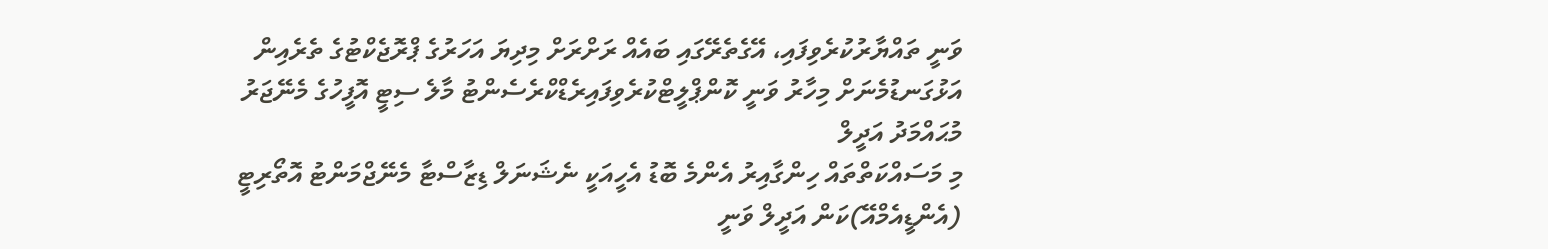ވަނީ ތައްޔާރުކުރެވިފައި، އޭގެތެރޭގައި ބައެއް ރަށްރަށް މިދިޔަ އަހަރުގެ ޕްރޮޖެކްޓުގެ ތެރެއިން އަޅުގަނޑުމެނަށް މިހާރު ވަނީ ކޮންޕްލީޓްކުރެވިފައިރެޑްކްރެސެންޓު މާލެ ސިޓީ އޮފީހުގެ މެނޭޖަރު މުޙައްމަދު އަދީލް
މި މަސައްކަތްތައް ހިންގާއިރު އެންމެ ބޮޑު އެހީއަކީ ނެޝަނަލް ޑިޒާސްޓާ މެނޭޖްމަންޓު އޮތޯރިޓީ (އެންޑީއެމްއޭ)ކަން އަދީލް ވަނީ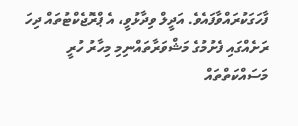ފާހަގަކުރައްވާފައެވެ. އަދީލް ވިދާޅުވީ، އެ ޕްރޮޖެކްޓުތައް ދިހަ ރަށެއްގައި ފެށުމުގެ މަޝްވަރާތައްނިމި މިހާރު ހުރީ މަސައްކަތްތައް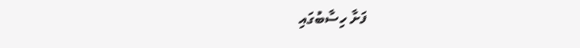ފަށާ ހިސާބުގައި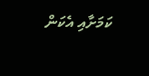ކަމަށާއި އެކަން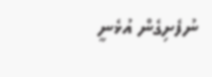ނުފެށިގެން އުޅެނީ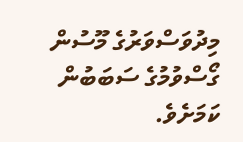މިދުވަސްވަރުގެ މޫސުން ގޯސްވުމުގެ ސަބަބުން ކަމަށެވެ.